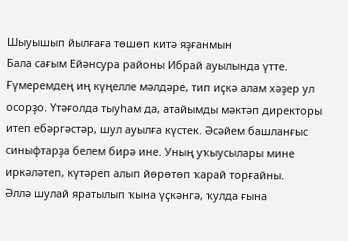Шыуышып йылғаға төшөп китә яҙғанмын
Бала сағым Ейәнсура районы Ибрай ауылында үтте. Ғүмеремдең иң күңелле мәлдәре, тип иҫкә алам хәҙер ул осорҙо. Үтәғолда тыуһам да, атайымды мәктәп директоры итеп ебәргәстәр, шул ауылға күстек. Әсәйем башланғыс синыфтарҙа белем бирә ине. Уның уҡыусылары мине иркәләтеп, күтәреп алып йөрөтөп ҡарай торғайны.
Әллә шулай яратылып ҡына үҫкәнгә, ҡулда ғына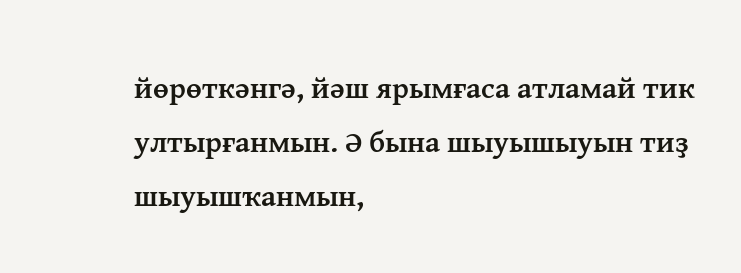йөрөткәнгә, йәш ярымғаса атламай тик ултырғанмын. Ә бына шыуышыуын тиҙ шыуышҡанмын,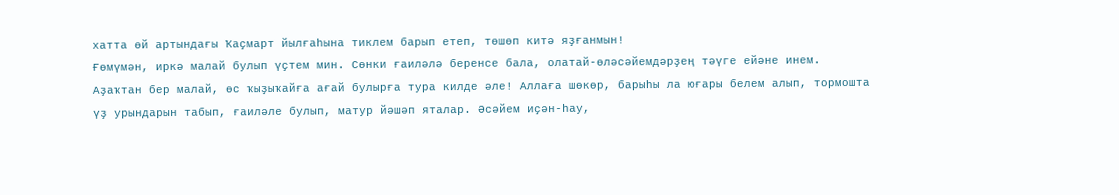хатта өй артындағы Ҡаҫмарт йылғаһына тиклем барып етеп, төшөп китә яҙғанмын!
Ғөмүмән, иркә малай булып үҫтем мин. Сөнки ғаиләлә беренсе бала, олатай-өләсәйемдәрҙең тәүге ейәне инем. Аҙаҡтан бер малай, өс ҡыҙыҡайға ағай булырға тура килде әле! Аллаға шөкөр, барыһы ла юғары белем алып, тормошта үҙ урындарын табып, ғаиләле булып, матур йәшәп яталар. Әсәйем иҫән-һау,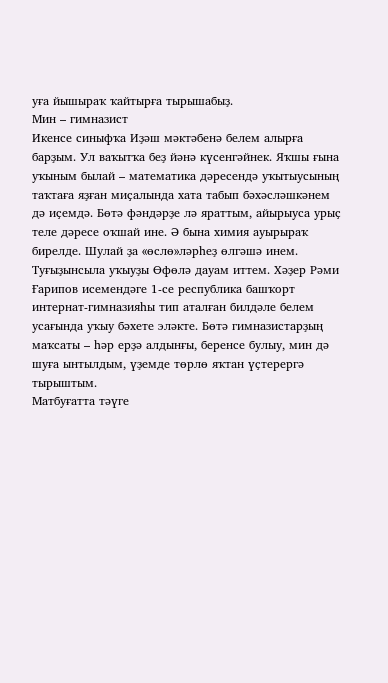уға йышыраҡ ҡайтырға тырышабыҙ.
Мин – гимназист
Икенсе синыфҡа Иҙәш мәктәбенә белем алырға барҙым. Ул ваҡытҡа беҙ йәнә күсенгәйнек. Яҡшы ғына уҡыным былай – математика дәресендә уҡытыусының таҡтаға яҙған миҫалында хата табып бәхәсләшкәнем дә иҫемдә. Бөтә фәндәрҙе лә яраттым, айырыуса урыҫ теле дәресе оҡшай ине. Ә бына химия ауырыраҡ бирелде. Шулай ҙа «өслө»ләрһеҙ өлгәшә инем.
Туғыҙынсыла уҡыуҙы Өфөлә дауам иттем. Хәҙер Рәми Ғарипов исемендәге 1-се республика башҡорт интернат-гимназияһы тип аталған билдәле белем усағында уҡыу бәхете эләкте. Бөтә гимназистарҙың маҡсаты – һәр ерҙә алдынғы, беренсе булыу, мин дә шуға ынтылдым, үҙемде төрлө яҡтан үҫтерергә тырыштым.
Матбуғатта тәүге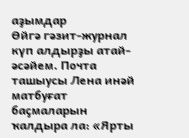аҙымдар
Өйгә гәзит-журнал күп алдырҙы атай-әсәйем. Почта ташыусы Лена инәй матбуғат баҫмаларын ҡалдыра ла: «Ярты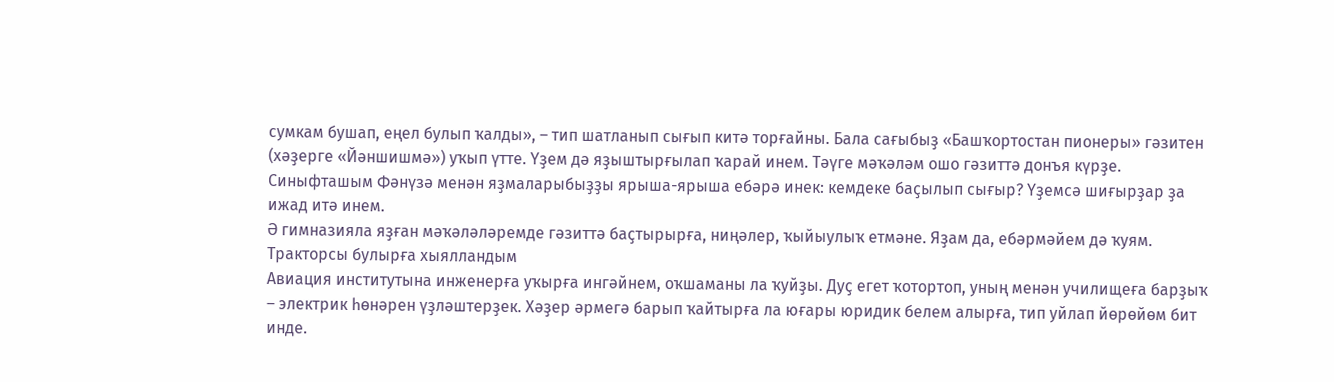сумкам бушап, еңел булып ҡалды», – тип шатланып сығып китә торғайны. Бала сағыбыҙ «Башҡортостан пионеры» гәзитен (хәҙерге «Йәншишмә») уҡып үтте. Үҙем дә яҙыштырғылап ҡарай инем. Тәүге мәҡәләм ошо гәзиттә донъя күрҙе. Синыфташым Фәнүзә менән яҙмаларыбыҙҙы ярыша-ярыша ебәрә инек: кемдеке баҫылып сығыр? Үҙемсә шиғырҙар ҙа ижад итә инем.
Ә гимназияла яҙған мәҡәләләремде гәзиттә баҫтырырға, ниңәлер, ҡыйыулыҡ етмәне. Яҙам да, ебәрмәйем дә ҡуям.
Тракторсы булырға хыялландым
Авиация институтына инженерға уҡырға ингәйнем, оҡшаманы ла ҡуйҙы. Дуҫ егет ҡотортоп, уның менән училищеға барҙыҡ – электрик һөнәрен үҙләштерҙек. Хәҙер әрмегә барып ҡайтырға ла юғары юридик белем алырға, тип уйлап йөрөйөм бит инде.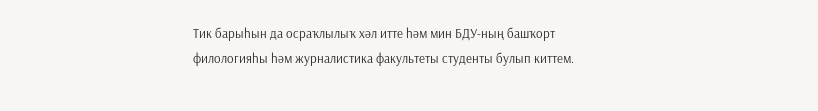Тик барыһын да осраҡлылыҡ хәл итте һәм мин БДУ-ның башҡорт филологияһы һәм журналистика факультеты студенты булып киттем.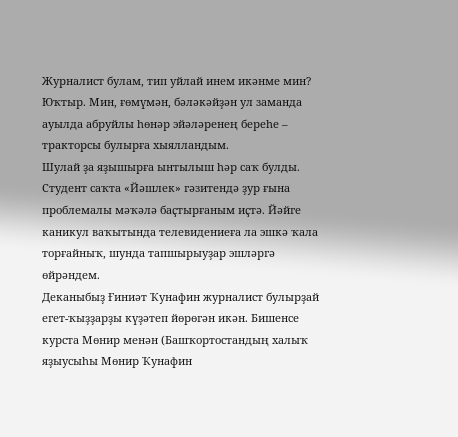Журналист булам, тип уйлай инем икәнме мин? Юҡтыр. Мин, ғөмүмән, бәләкәйҙән ул заманда ауылда абруйлы һөнәр эйәләренең береһе – тракторсы булырға хыялландым.
Шулай ҙа яҙышырға ынтылыш һәр саҡ булды. Студент саҡта «Йәшлек» гәзитендә ҙур ғына проблемалы мәҡәлә баҫтырғаным иҫтә. Йәйге каникул ваҡытында телевидениеға ла эшкә ҡала торғайныҡ, шунда тапшырыуҙар эшләргә өйрәндем.
Деканыбыҙ Ғиниәт Ҡунафин журналист булырҙай егет-ҡыҙҙарҙы күҙәтеп йөрөгән икән. Бишенсе курста Мөнир менән (Башҡортостандың халыҡ яҙыусыһы Мөнир Ҡунафин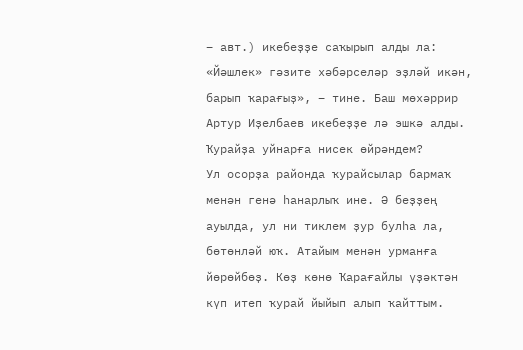– авт.) икебеҙҙе саҡырып алды ла: «Йәшлек» гәзите хәбәрселәр эҙләй икән, барып ҡарағыҙ», – тине. Баш мөхәррир Артур Иҙелбаев икебеҙҙе лә эшкә алды.
Ҡурайҙа уйнарға нисек өйрәндем?
Ул осорҙа районда ҡурайсылар бармаҡ менән генә һанарлыҡ ине. Ә беҙҙең ауылда, ул ни тиклем ҙур булһа ла, бөтөнләй юҡ. Атайым менән урманға йөрөйбөҙ. Көҙ көнө Ҡарағайлы үҙәктән күп итеп ҡурай йыйып алып ҡайттым.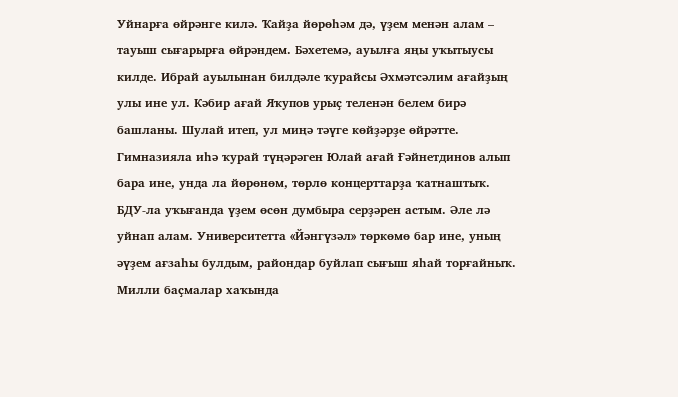Уйнарға өйрәнге килә. Ҡайҙа йөрөһәм дә, үҙем менән алам – тауыш сығарырға өйрәндем. Бәхетемә, ауылға яңы уҡытыусы килде. Ибрай ауылынан билдәле ҡурайсы Әхмәтсәлим ағайҙың улы ине ул. Кәбир ағай Яҡупов урыҫ теленән белем бирә башланы. Шулай итеп, ул миңә тәүге көйҙәрҙе өйрәтте. Гимназияла иһә ҡурай түңәрәген Юлай ағай Ғәйнетдинов алып бара ине, унда ла йөрөнөм, төрлө концерттарҙа ҡатнаштыҡ.
БДУ-ла уҡығанда үҙем өсөн думбыра серҙәрен астым. Әле лә уйнап алам. Университетта «Йәнгүзәл» төркөмө бар ине, уның әүҙем ағзаһы булдым, райондар буйлап сығыш яһай торғайныҡ.
Милли баҫмалар хаҡында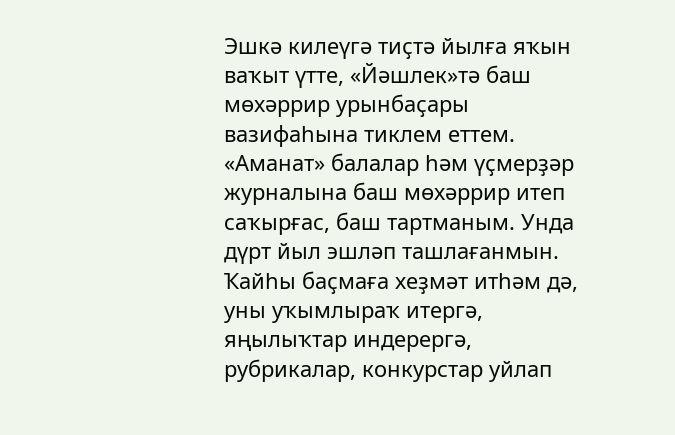Эшкә килеүгә тиҫтә йылға яҡын ваҡыт үтте, «Йәшлек»тә баш мөхәррир урынбаҫары вазифаһына тиклем еттем. «Аманат» балалар һәм үҫмерҙәр журналына баш мөхәррир итеп саҡырғас, баш тартманым. Унда дүрт йыл эшләп ташлағанмын. Ҡайһы баҫмаға хеҙмәт итһәм дә, уны уҡымлыраҡ итергә, яңылыҡтар индерергә, рубрикалар, конкурстар уйлап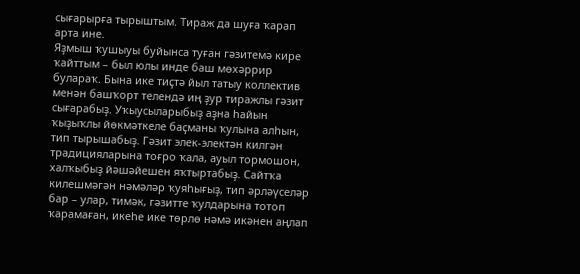сығарырға тырыштым. Тираж да шуға ҡарап арта ине.
Яҙмыш ҡушыуы буйынса туған гәзитемә кире ҡайттым – был юлы инде баш мөхәррир булараҡ. Бына ике тиҫтә йыл татыу коллектив менән башҡорт телендә иң ҙур тиражлы гәзит сығарабыҙ. Уҡыусыларыбыҙ аҙна һайын ҡыҙыҡлы йөкмәткеле баҫманы ҡулына алһын, тип тырышабыҙ. Гәзит элек-электән килгән традицияларына тоғро ҡала, ауыл тормошон, халҡыбыҙ йәшәйешен яҡтыртабыҙ. Сайтҡа килешмәгән нәмәләр ҡуяһығыҙ, тип әрләүселәр бар – улар, тимәк, гәзитте ҡулдарына тотоп ҡарамаған, икеһе ике төрлө нәмә икәнен аңлап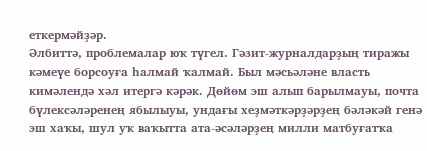еткермәйҙәр.
Әлбиттә, проблемалар юҡ түгел. Гәзит-журналдарҙың тиражы кәмеүе борсоуға һалмай ҡалмай. Был мәсьәләне власть кимәлендә хәл итергә кәрәк. Дөйөм эш алып барылмауы, почта бүлексәләренең ябылыуы, ундағы хеҙмәткәрҙәрҙең бәләкәй генә эш хаҡы, шул уҡ ваҡытта ата-әсәләрҙең милли матбуғатҡа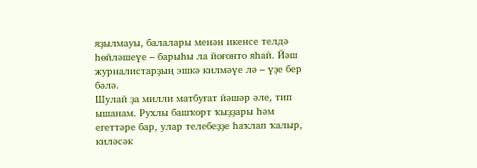яҙылмауы, балалары менән икенсе телдә һөйләшеүе – барыһы ла йоғонто яһай. Йәш журналистарҙың эшкә килмәүе лә – үҙе бер бәлә.
Шулай ҙа милли матбуғат йәшәр әле, тип ышанам. Рухлы башҡорт ҡыҙҙары һәм егеттәре бар, улар телебеҙҙе һаҡлап ҡалыр, киләсәк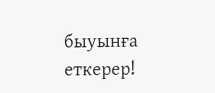быуынға еткерер!